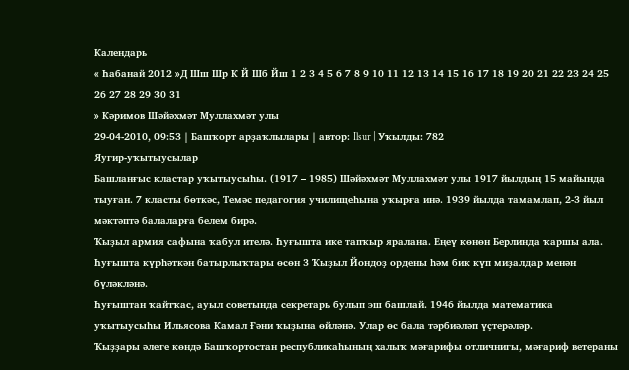Календарь
« Һабанай 2012 »Д Шш Шр К Й Шб Йш 1 2 3 4 5 6 7 8 9 10 11 12 13 14 15 16 17 18 19 20 21 22 23 24 25 26 27 28 29 30 31
» Кәримов Шәйәхмәт Муллахмәт улы
29-04-2010, 09:53 | Башҡорт арҙаҡлылары | автор: Ilsur | Уҡылды: 782
Яугир-уҡытыусылар
Башланғыс кластар уҡытыусыһы. (1917 – 1985) Шәйәхмәт Муллахмәт улы 1917 йылдың 15 майында тыуған. 7 класты бөткәс, Темәс педагогия училищеһына уҡырға инә. 1939 йылда тамамлап, 2-3 йыл мәктәптә балаларға белем бирә.
Ҡыҙыл армия сафына ҡабул ителә. Һуғышта ике тапҡыр яралана. Еңеү көнөн Берлинда ҡаршы ала. Һуғышта күрһәткән батырлыҡтары өсөн 3 Ҡыҙыл Йондоҙ ордены һәм бик күп миҙалдар менән бүләкләнә.
Һуғыштан ҡайтҡас, ауыл советында секретарь булып эш башлай. 1946 йылда математика уҡытыусыһы Ильясова Камал Ғәни ҡыҙына өйләнә. Улар өс бала тәрбиәләп үҫтерәләр.
Ҡыҙҙары әлеге көндә Башҡортостан республикаһының халыҡ мәғарифы отличнигы, мәғариф ветераны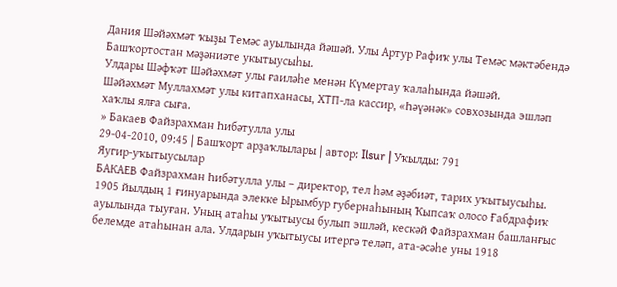Дания Шәйәхмәт ҡыҙы Темәс ауылында йәшәй. Улы Артур Рафиҡ улы Темәс мәктәбендә Башҡортостан мәҙәниәте укытыусыһы.
Улдары Шәфҡәт Шәйәхмәт улы ғаиләһе менән Күмертау ҡалаһында йәшәй.
Шәйәхмәт Муллахмәт улы китапханасы, ХТП-ла кассир, «Һәүәнәк» совхозында эшләп хаҡлы ялға сыға.
» Бакаев Файзрахман Һибәтулла улы
29-04-2010, 09:45 | Башҡорт арҙаҡлылары | автор: Ilsur | Уҡылды: 791
Яугир-уҡытыусылар
БАКАЕВ Файзрахман Һибәтулла улы – директор, тел һәм әҙәбиәт, тарих уҡытыусыһы. 1905 йылдың 1 ғинуарында элекке Ырымбур губернаһының Ҡыпсаҡ олосо Ғабдрафиҡ ауылында тыуған. Уның атаһы уҡытыусы булып эшләй, кескәй Файзрахман башланғыс белемде атаһынан ала. Улдарын уҡытыусы итергә теләп, ата-әсәһе уны 1918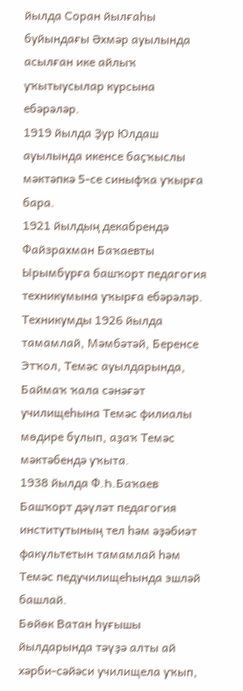йылда Соран йылғаһы буйындағы Әхмәр ауылында асылған ике айлыҡ уҡытыусылар курсына ебәрәләр.
1919 йылда Ҙур Юлдаш ауылында икенсе баҫҡыслы мәктәпкә 5-се синыфҡа уҡырға бара.
1921 йылдың декабрендә Файзрахман Баҡаевты Ырымбурға башҡорт педагогия техникумына уҡырға ебәрәләр.
Техникумды 1926 йылда тамамлай, Мәмбәтәй, Беренсе Этҡол, Темәс ауылдарында, Баймаҡ ҡала сәнәғәт училищеһына Темәс филиалы мөдире булып, аҙаҡ Темәс мәктәбендә уҡыта.
1938 йылда Ф.Һ.Баҡаев Башҡорт дәүләт педагогия институтының тел һәм әҙәбиәт факультетын тамамлай һәм Темәс педучилищеһында эшләй башлай.
Бөйөк Ватан һуғышы йылдарында тәүҙә алты ай хәрби-сәйәси училищела уҡып,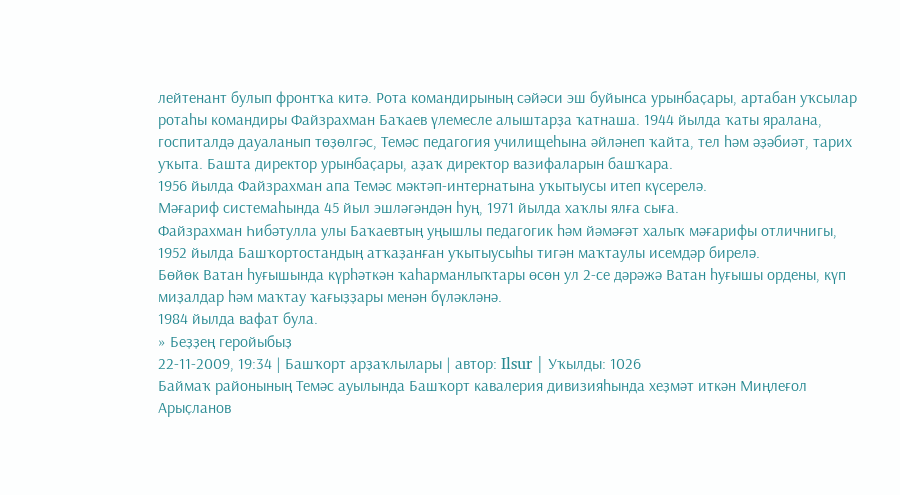лейтенант булып фронтҡа китә. Рота командирының сәйәси эш буйынса урынбаҫары, артабан уҡсылар ротаһы командиры Файзрахман Баҡаев үлемесле алыштарҙа ҡатнаша. 1944 йылда ҡаты яралана, госпиталдә дауаланып төҙөлгәс, Темәс педагогия училищеһына әйләнеп ҡайта, тел һәм әҙәбиәт, тарих уҡыта. Башта директор урынбаҫары, аҙаҡ директор вазифаларын башҡара.
1956 йылда Файзрахман апа Темәс мәктәп-интернатына уҡытыусы итеп күсерелә.
Мәғариф системаһында 45 йыл эшләгәндән һуң, 1971 йылда хаҡлы ялға сыға.
Файзрахман Һибәтулла улы Баҡаевтың уңышлы педагогик һәм йәмәғәт халыҡ мәғарифы отличнигы, 1952 йылда Башҡортостандың атҡаҙанған уҡытыусыһы тигән маҡтаулы исемдәр бирелә.
Бөйөк Ватан һуғышында күрһәткән ҡаһарманлыҡтары өсөн ул 2-се дәрәжә Ватан һуғышы ордены, күп миҙалдар һәм маҡтау ҡағыҙҙары менән бүләкләнә.
1984 йылда вафат була.
» Беҙҙең геройыбыҙ
22-11-2009, 19:34 | Башҡорт арҙаҡлылары | автор: Ilsur | Уҡылды: 1026
Баймаҡ районының Темәс ауылында Башҡорт кавалерия дивизияһында хеҙмәт иткән Миңлеғол Арыҫланов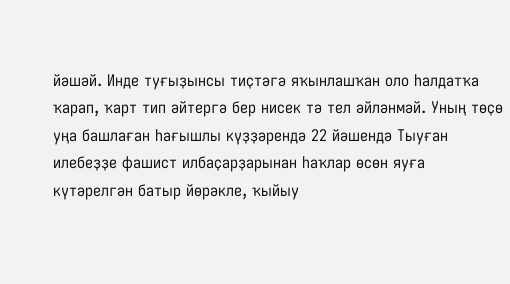йәшәй. Инде туғыҙынсы тиҫтәгә яҡынлашҡан оло һалдатҡа ҡарап, ҡарт тип әйтергә бер нисек тә тел әйләнмәй. Уның төҫө уңа башлаған һағышлы күҙҙәрендә 22 йәшендә Тыуған илебеҙҙе фашист илбаҫарҙарынан һаҡлар өсөн яуға күтәрелгән батыр йөрәкле, ҡыйыу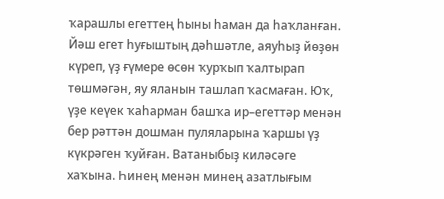ҡарашлы егеттең һыны һаман да һаҡланған. Йәш егет һуғыштың дәһшәтле, аяуһыҙ йөҙөн күреп, үҙ ғүмере өсөн ҡурҡып ҡалтырап төшмәгән, яу яланын ташлап ҡасмаған. Юҡ, үҙе кеүек ҡаһарман башҡа ир–егеттәр менән бер рәттән дошман пуляларына ҡаршы үҙ күкрәген ҡуйған. Ватаныбыҙ киләсәге хаҡына. Һинең менән минең азатлығым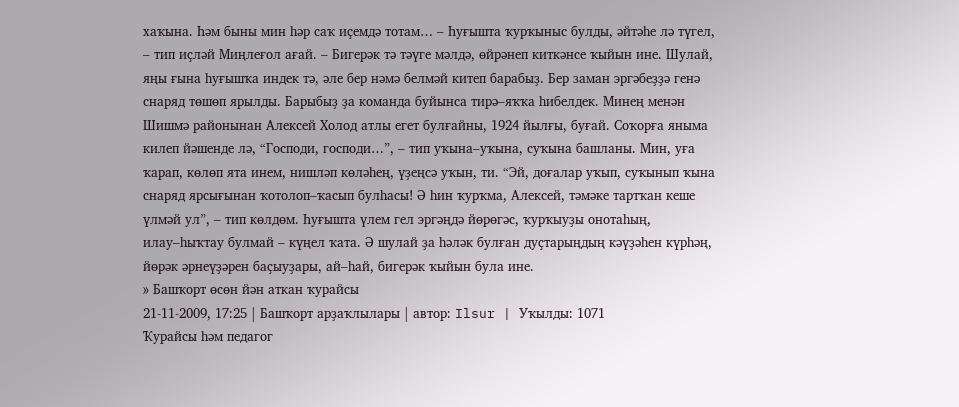хаҡына. Һәм быны мин һәр саҡ иҫемдә тотам… – Һуғышта ҡурҡыныс булды, әйтәһе лә түгел, – тип иҫләй Миңлеғол ағай. – Бигерәк тә тәүге мәлдә, өйрәнеп киткәнсе ҡыйын ине. Шулай, яңы ғына һуғышҡа индек тә, әле бер нәмә белмәй китеп барабыҙ. Бер заман эргәбеҙҙә генә снаряд төшөп ярылды. Барыбыҙ ҙа команда буйынса тирә–яҡҡа һибелдек. Минең менән Шишмә районынан Алексей Холод атлы егет булғайны, 1924 йылғы, буғай. Соҡорға яныма килеп йәшенде лә, “Господи, господи…”, – тип уҡына–уҡына, суҡына башланы. Мин, уға ҡарап, көлөп ята инем, нишләп көләһең, үҙеңсә уҡын, ти. “Эй, доғалар уҡып, суҡынып ҡына снаряд ярсығынан ҡотолоп–ҡасып булһасы! Ә һин ҡурҡма, Алексей, тәмәке тартҡан кеше үлмәй ул”, – тип көлдөм. Һуғышта үлем гел эргәңдә йөрөгәс, ҡурҡыуҙы онотаһың, илау–һыҡтау булмай – күңел ҡата. Ә шулай ҙа һәләк булған дуҫтарыңдың кәүҙәһен күрһәң, йөрәк әрнеүҙәрен баҫыуҙары, ай–һай, бигерәк ҡыйын була ине.
» Башҡорт өсөн йән аткан ҡурайсы
21-11-2009, 17:25 | Башҡорт арҙаҡлылары | автор: Ilsur | Уҡылды: 1071
Ҡурайсы һәм педагог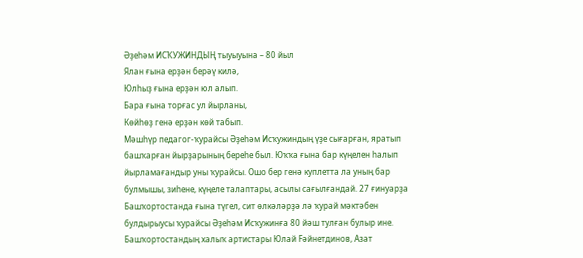Әҙеһәм ИСҠУЖИНДЫҢ тыуыуына – 80 йыл
Ялан ғына ерҙән берәү килә,
Юлһыҙ ғына ерҙән юл алып.
Бара ғына торғас ул йырланы,
Көйһөҙ генә ерҙән көй табып.
Мәшһүр педагог-ҡурайсы Әҙеһәм Исҡужиндың үҙе сығарған, яратып башҡарған йырҙарының береһе был. Юҡҡа ғына бар күңелен һалып йырламағандыр уны ҡурайсы. Ошо бер генә куплетта ла уның бар булмышы, зиһене, күңеле талаптары, асылы сағылғандай. 27 ғинуарҙа Башҡортостанда ғына түгел, сит өлкәләрҙә лә ҡурай мәктәбен булдырыусы ҡурайсы Әҙеһәм Исҡужинға 80 йәш тулған булыр ине. Башҡортостандың халыҡ артистары Юлай Fәйнетдинов, Азат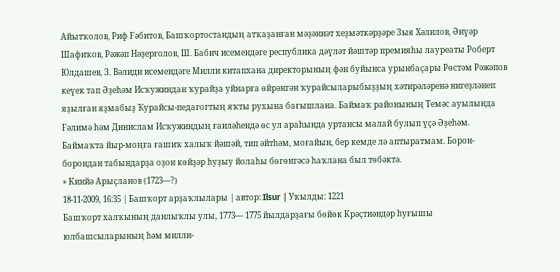Айытҡолов, Риф Fәбитов, Башҡортостандың атҡаҙанған мәҙәниәт хеҙмәткәрҙәре Зыя Хәлилов, Әнүәр Шафиҡов, Рәжәп Нәҙерғолов, Ш. Бабич исемендәге республика дәүләт йәштәр премияһы лауреаты Роберт Юлдашев, З. Вәлиди исемендәге Милли китапхана директорының фән буйынса урынбаҫары Рөстәм Рәжәпов кеүек тап Әҙеһәм Исҡужиндан ҡурайҙа уйнарға өйрәнгән ҡурайсыларыбыҙҙың хәтирәләренә нигеҙләнеп яҙылған яҙмабыҙ Ҡурайсы-педагогтың яҡты рухына бағышлана. Баймаҡ районының Темәс ауылында Fәлимә һәм Динислам Исҡужиндың ғаиләһендә өс ул араһында уртансы малай булып үҫә Әҙеһәм. Баймаҡта йыр-моңға ғашиҡ халыҡ йәшәй, тип әйтһәм, моғайын, бер кемде лә аптыратмам. Борон-борондан табындарҙа оҙон көйҙәр һуҙыу йолаһы бөгөнгәсә һаҡлана был төбәктә.
» Кинйә Арыҫланов (1723—?)
18-11-2009, 16:35 | Башҡорт арҙаҡлылары | автор: Ilsur | Уҡылды: 1221
Башҡорт халҡының данлыҡлы улы, 1773— 1775 йылдарҙағы бөйөк Крәҫтиәндәр һуғышы юлбашсыларының һәм милли-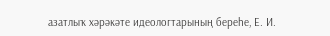азатлыҡ хәрәкәте идеологтарының береһе, Е. И.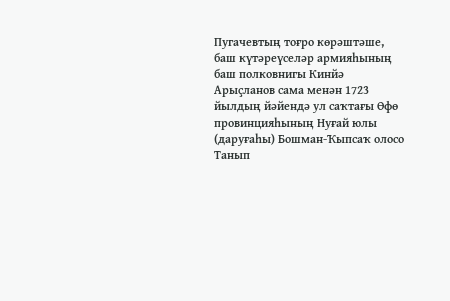Пугачевтың тоғро көрәштәше, баш күтәреүселәр армияһының баш полковнигы Кинйә Арыҫланов сама менән 1723 йылдың йәйендә ул саҡтағы Өфө провинцияһының Нуғай юлы (даруғаһы) Бошман-Ҡыпсаҡ олосо Танып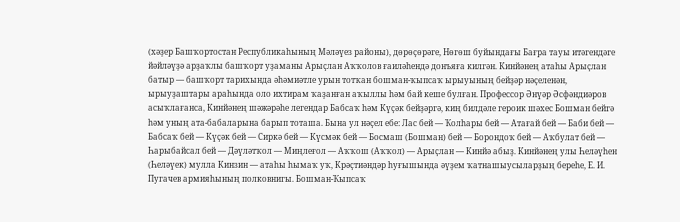(хәҙер Башҡортостан Республикаһының Мәләүез районы), дөрөҫөрәге, Нөгөш буйындағы Бағра тауы итәгендәге йәйләүҙә арҙаҡлы башҡорт уҙаманы Арыҫлан Аҡҡолов ғаиләһендә донъяға килгән. Кинйәнең атаһы Арыҫлан батыр — башҡорт тарихында әһәмиәтле урын тотҡан бошман-ҡыпсаҡ ырыуының бейҙәр нәҫеленән, ырыуҙаштары араһында оло ихтирам ҡаҙанған аҡыллы һәм бай кеше булған. Профессор Әнүәр Әсфәндиәров асыҡлағанса, Кинйәнең шәжәрәһе легендар Бабсаҡ һәм Күҫәк бейҙәргә, киң билдәле героик шәхес Бошман бейгә һәм уның ата-бабаларына барып тоташа. Бына ул нәҫел ебе: Лас бей — Ҡолһары бей — Атағай бей — Баби бей — Бабсаҡ бей — Күҫәк бей — Сиркә бей — Күсмәк бей — Босмаш (Бошман) бей — Борондоҡ бей — Аҡбулат бей — Һарыбайсал бей — Дәүләтҡол — Миңлеғол — Аҡҡош (Аҡҡол) — Арыҫлан — Кинйә абыҙ. Кинйәнең улы Һеләүһен (Һеләүек) мулла Кинзин — атаһы һымаҡ уҡ, Крәҫтиәндәр һуғышында әүҙем ҡатнашыусыларҙың береһе, Е. И. Пугачев армияһының полковнигы. Бошман-Ҡыпсаҡ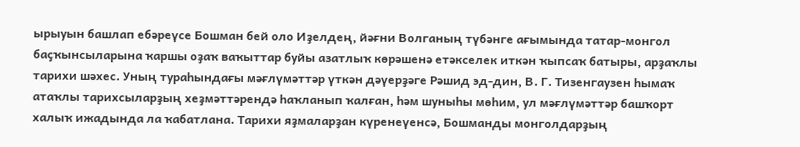ырыуын башлап ебәреүсе Бошман бей оло Иҙелдең, йәғни Волганың түбәнге ағымында татар-монгол баҫҡынсыларына ҡаршы оҙаҡ ваҡыттар буйы азатлыҡ көрәшенә етәкселек иткән ҡыпсаҡ батыры, арҙаҡлы тарихи шәхес. Уның тураһындағы мәғлүмәттәр үткән дәүерҙәге Рәшид эд-дин, В. Г. Тизенгаузен һымаҡ атаҡлы тарихсыларҙың хеҙмәттәрендә һаҡланып ҡалған, һәм шуныһы мөһим, ул мәғлүмәттәр башҡорт халыҡ ижадында ла ҡабатлана. Тарихи яҙмаларҙан күренеүенсә, Бошманды монголдарҙың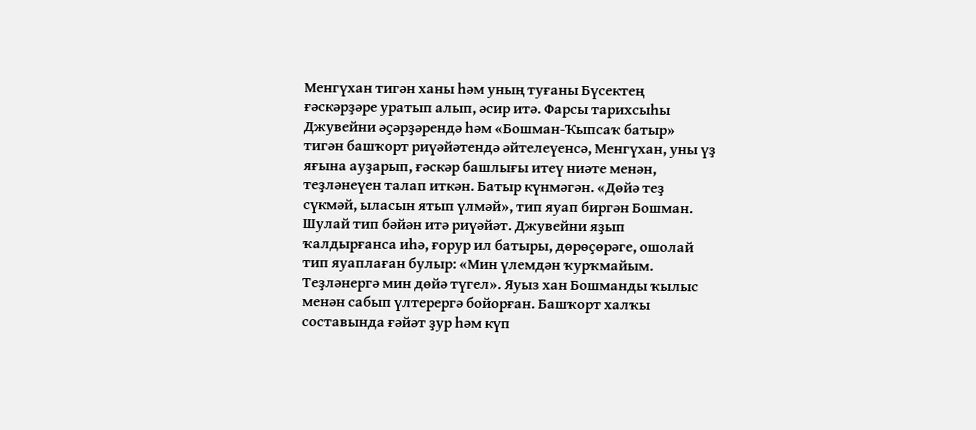Менгүхан тигән ханы һәм уның туғаны Бүсектең ғәскәрҙәре уратып алып, әсир итә. Фарсы тарихсыһы Джувейни әҫәрҙәрендә һәм «Бошман-Ҡыпсаҡ батыр» тигән башҡорт риүәйәтендә әйтелеүенсә, Менгүхан, уны үҙ яғына ауҙарып, ғәскәр башлығы итеү ниәте менән, теҙләнеүен талап иткән. Батыр күнмәгән. «Дөйә теҙ сүкмәй, ыласын ятып үлмәй», тип яуап биргән Бошман. Шулай тип бәйән итә риүәйәт. Джувейни яҙып ҡалдырғанса иһә, ғорур ил батыры, дөрөҫөрәге, ошолай тип яуаплаған булыр: «Мин үлемдән ҡурҡмайым. Теҙләнергә мин дөйә түгел». Яуыз хан Бошманды ҡылыс менән сабып үлтерергә бойорған. Башҡорт халҡы составында ғәйәт ҙур һәм күп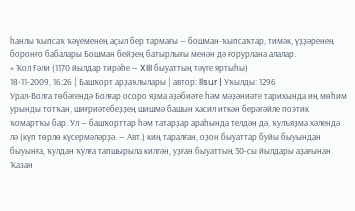һанлы ҡыпсаҡ ҡәүеменең аҫыл бер тармағы — бошман-ҡыпсаҡтар, тимәк, үҙҙәренең боронғо бабалары Бошман бейҙең батырлығы менән дә ғорурлана алалар.
» Ҡол Ғәли (1170 йылдар тирәһе — XIII быуаттың тәүге яртыһы)
18-11-2009, 16:26 | Башҡорт арҙаҡлылары | автор: Ilsur | Уҡылды: 1296
Урал-Волга төбәгендә Болғар осоро яҙма әҙәбиәте һәм мәҙәниәте тарихында иң мөһим урынды тотҡан, шиғриәтебеҙҙең шишмә башын хасил иткән берәгәйле поэтик ҡомартҡы бар. Ул — башҡорттар һәм татарҙар араһында телдән дә, ҡулъяҙма хәлендә лә (күп төрлө күсермәләрҙә. — Авт.) киң таралған, оҙон быуаттар буйы быуындан быуынға, ҡулдан ҡулға тапшырыла килгән, уҙған быуаттың 30-сы йылдары аҙағынан Ҡазан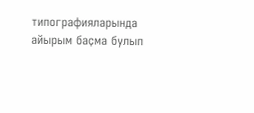типографияларында айырым баҫма булып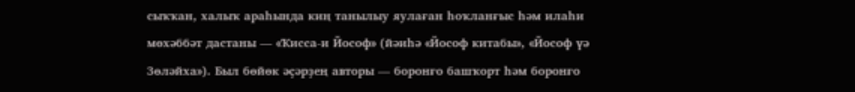сыҡҡан, халыҡ араһында киң танылыу яулаған һоҡланғыс һәм илаһи мөхәббәт дастаны — «Ҡисса-и Йософ» (йәиһә «Йософ китабы», «Йософ үә Зөләйха»). Был бөйөк әҫәрҙең авторы — боронғо башҡорт һәм боронғо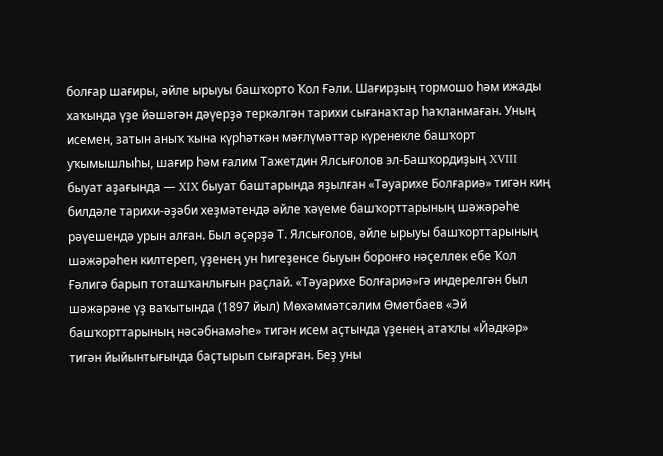болғар шағиры, әйле ырыуы башҡорто Ҡол Ғәли. Шағирҙың тормошо һәм ижады хаҡында үҙе йәшәгән дәүерҙә теркәлгән тарихи сығанаҡтар һаҡланмаған. Уның исемен, затын аныҡ ҡына күрһәткән мәғлүмәттәр күренекле башҡорт уҡымышлыһы, шағир һәм ғалим Тажетдин Ялсығолов эл-Башҡордиҙың XVIII быуат аҙағында — XIX быуат баштарында яҙылған «Тәуарихе Болғариә» тигән киң билдәле тарихи-әҙәби хеҙмәтендә әйле ҡәүеме башҡорттарының шәжәрәһе рәүешендә урын алған. Был әҫәрҙә Т. Ялсығолов, әйле ырыуы башҡорттарының шәжәрәһен килтереп, үҙенең ун һигеҙенсе быуын боронғо нәҫеллек ебе Ҡол Ғәлигә барып тоташҡанлығын раҫлай. «Тәуарихе Болғариә»гә индерелгән был шәжәрәне үҙ ваҡытында (1897 йыл) Мөхәммәтсәлим Өмөтбаев «Эй башҡорттарының нәсәбнамәһе» тигән исем аҫтында үҙенең атаҡлы «Йәдкәр» тигән йыйынтығында баҫтырып сығарған. Беҙ уны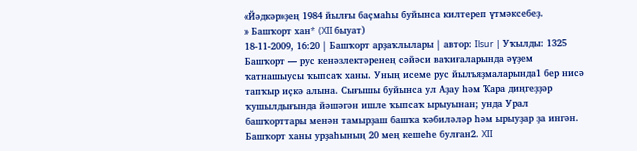«Йәдкәр»ҙең 1984 йылғы баҫмаһы буйынса килтереп үтмәксебеҙ.
» Башҡорт хан* (XII быуат)
18-11-2009, 16:20 | Башҡорт арҙаҡлылары | автор: Ilsur | Уҡылды: 1325
Башҡорт — рус кенәзлектәренең сәйәси ваҡиғаларында әүҙем ҡатнашыусы ҡыпсаҡ ханы. Уның исеме рус йылъяҙмаларында1 бер нисә тапҡыр иҫкә алына. Сығышы буйынса ул Аҙау һәм Ҡара диңгеҙҙәр ҡушылдығында йәшәгән ишле ҡыпсаҡ ырыуынан; унда Урал башҡорттары менән тамырҙаш башҡа ҡәбиләләр һәм ырыуҙар ҙа ингән. Башҡорт ханы урҙаһының 20 мең кешеһе булған2. XII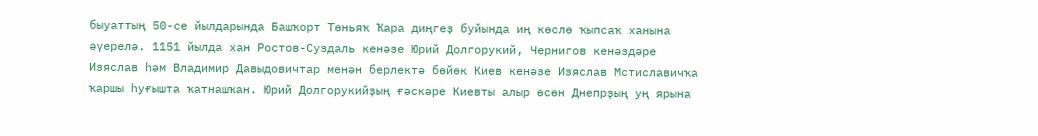быуаттың 50-се йылдарында Башҡорт Төньяҡ Ҡара диңгеҙ буйында иң көслө ҡыпсаҡ ханына әүерелә. 1151 йылда хан Ростов-Суздаль кенәзе Юрий Долгорукий, Чернигов кенәздәре Изяслав һәм Владимир Давыдовичтар менән берлектә бөйөк Киев кенәзе Изяслав Мстиславичҡа ҡаршы һуғышта ҡатнашҡан. Юрий Долгорукийҙың ғәскәре Киевты алыр өсөн Днепрҙың уң ярына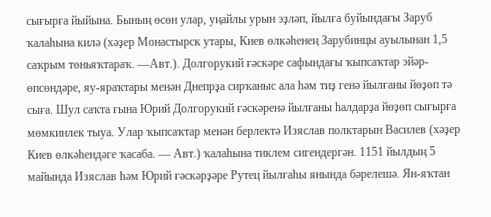сығырға йыйына. Бының өсөн улар, уңайлы урын эҙләп, йылға буйындағы Заруб ҡалаһына килә (хәҙер Монастырск утары, Киев өлкәһенең Зарубинцы ауылынан 1,5 саҡрым төньяҡтараҡ. —Авт.). Долгорукий ғәскәре сафындағы ҡыпсаҡтар эйәр-өпсөндәре, яу-яраҡтары менән Днепрҙа сирҡаныс ала һәм тиҙ генә йылғаны йөҙөп тә сыға. Шул саҡта ғына Юрий Долгорукий ғәскәренә йылғаны һалдарҙа йөҙөп сығырға мөмкинлек тыуа. Улар ҡыпсаҡтар менән берлектә Изяслав полктарын Василев (хәҙер Киев өлкәһендәге ҡасаба. — Авт.) ҡалаһына тиклем сигендергән. 1151 йылдың 5 майында Изяслав һәм Юрий ғәскәрҙәре Рутец йылғаһы янында бәрелешә. Ян-яҡтан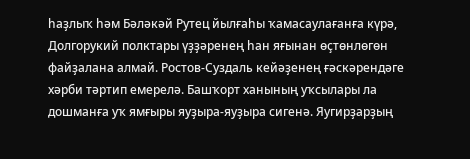һаҙлыҡ һәм Бәләкәй Рутец йылғаһы ҡамасаулағанға күрә, Долгорукий полктары үҙҙәренең һан яғынан өҫтөнлөгөн файҙалана алмай. Ростов-Суздаль кейәҙенең ғәскәрендәге хәрби тәртип емерелә. Башҡорт ханының уҡсылары ла дошманға уҡ ямғыры яуҙыра-яуҙыра сигенә. Яугирҙарҙың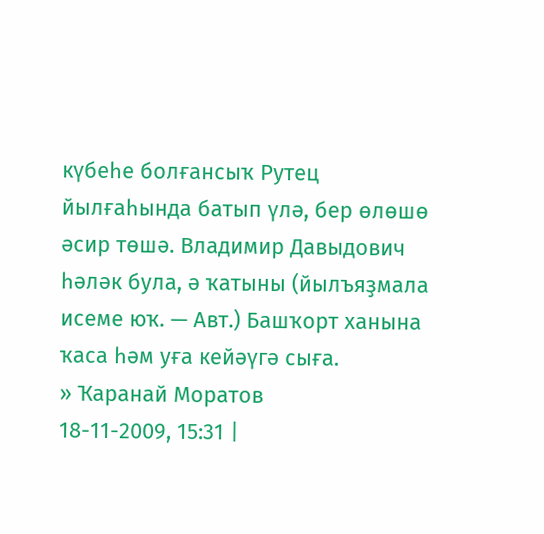күбеһе болғансыҡ Рутец йылғаһында батып үлә, бер өлөшө әсир төшә. Владимир Давыдович һәләк була, ә ҡатыны (йылъяҙмала исеме юҡ. — Авт.) Башҡорт ханына ҡаса һәм уға кейәүгә сыға.
» Ҡаранай Моратов
18-11-2009, 15:31 |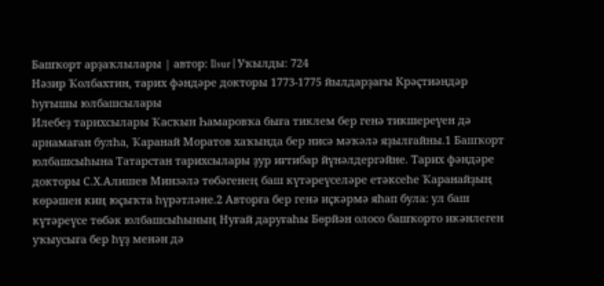Башҡорт арҙаҡлылары | автор: Ilsur | Уҡылды: 724
Нәзир Ҡолбахтин, тарих фәндәре докторы 1773-1775 йылдарҙағы Крәҫтиәндәр һуғышы юлбашсылары
Илебеҙ тарихсылары Ҡасҡын Һамаровҡа быға тиклем бер генә тикшереүен дә арнамаған булһа, Ҡаранай Моратов хаҡында бер нисә мәҡәлә яҙылғайны.1 Башҡорт юлбашсыһына Татарстан тарихсылары ҙур иғтибар йүнәлдергәйне. Тарих фәндәре докторы С.Х.Алишев Минзәлә төбәгенең баш күтәреүселәре етәксеһе Ҡаранайҙың көрәшен киң юҫыҡта һүрәтләне.2 Авторға бер генә иҫкәрмә яһап була: ул баш күтәреүсе төбәк юлбашсыһының Нуғай даруғаһы Бөрйән олосо башҡорто икәнлеген уҡыусыға бер һүҙ менән дә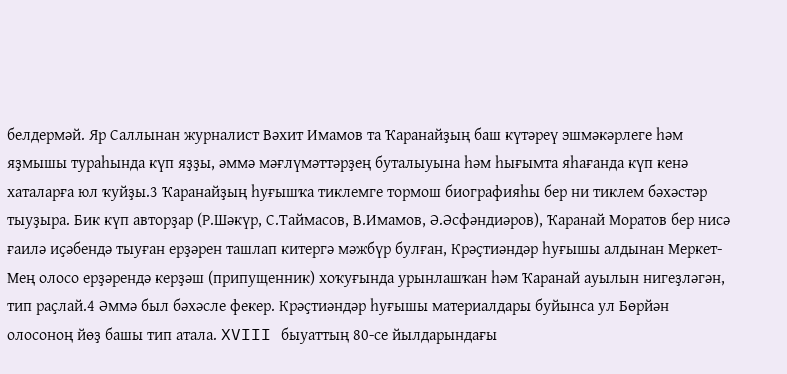белдермәй. Яр Саллынан журналист Вәхит Имамов та Ҡаранайҙың баш күтәреү эшмәкәрлеге һәм яҙмышы тураһында күп яҙҙы, әммә мәғлүмәттәрҙең буталыуына һәм һығымта яһағанда күп кенә хаталарға юл ҡуйҙы.3 Ҡаранайҙың һуғышҡа тиклемге тормош биографияһы бер ни тиклем бәхәстәр тыуҙыра. Бик күп авторҙар (Р.Шәкүр, С.Таймасов, В.Имамов, Ә.Әсфәндиәров), Ҡаранай Моратов бер нисә ғаилә иҫәбендә тыуған ерҙәрен ташлап китергә мәжбүр булған, Крәҫтиәндәр һуғышы алдынан Меркет-Мең олосо ерҙәрендә керҙәш (припущенник) хоҡуғында урынлашҡан һәм Ҡаранай ауылын нигеҙләгән, тип раҫлай.4 Әммә был бәхәсле фекер. Крәҫтиәндәр һуғышы материалдары буйынса ул Бөрйән олосоноң йөҙ башы тип атала. XVIII быуаттың 80-се йылдарындағы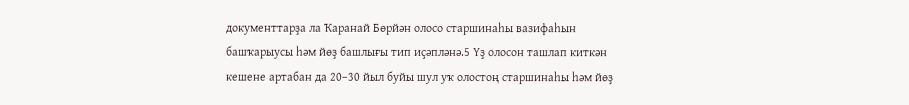документтарҙа ла Ҡаранай Бөрйән олосо старшинаһы вазифаһын башҡарыусы һәм йөҙ башлығы тип иҫәпләнә.5 Үҙ олосон ташлап киткән кешене артабан да 20–30 йыл буйы шул уҡ олостоң старшинаһы һәм йөҙ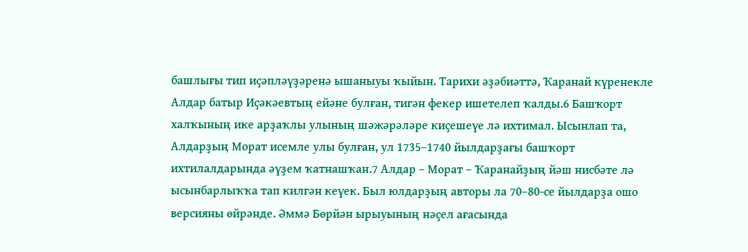башлығы тип иҫәпләүҙәренә ышаныуы ҡыйын. Тарихи әҙәбиәттә, Ҡаранай күренекле Алдар батыр Иҫәкәевтың ейәне булған, тигән фекер ишетелеп ҡалды.6 Башҡорт халҡының ике арҙаҡлы улының шәжәрәләре киҫешеүе лә ихтимал. Ысынлап та, Алдарҙың Морат исемле улы булған, ул 1735–1740 йылдарҙағы башҡорт ихтилалдарында әүҙем ҡатнашҡан.7 Алдар – Морат – Ҡаранайҙың йәш нисбәте лә ысынбарлыҡҡа тап килгән кеүек. Был юлдарҙың авторы ла 70–80-се йылдарҙа ошо версияны өйрәнде. Әммә Бөрйән ырыуының нәҫел ағасында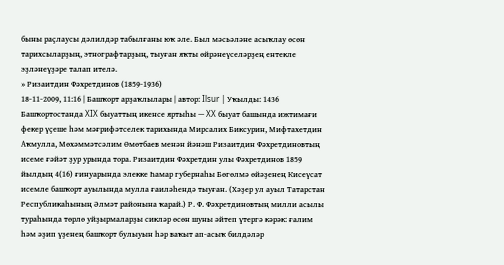быны раҫлаусы дәлилдәр табылғаны юҡ әле. Был мәсьәләне асыҡлау өсөн тарихсыларҙың, этнографтарҙың, тыуған яҡты өйрәнеүселәрҙең ентекле эҙләнеүҙәре талап ителә.
» Ризаитдин Фәхретдинов (1859-1936)
18-11-2009, 11:16 | Башҡорт арҙаҡлылары | автор: Ilsur | Уҡылды: 1436
Башҡортостанда XIX быуаттың икенсе яртыһы — XX быуат башында ижтимағи фекер үҫеше һәм мәғрифәтселек тарихында Мирсалих Биксурин, Мифтахетдин Аҡмулла, Мөхәммәтсәлим Өмөтбаев менән йәнәш Ризаитдин Фәхретдиновтың исеме ғәйәт ҙур урында тора. Ризаитдин Фәхретдин улы Фәхретдинов 1859 йылдың 4(16) ғинуарында элекке Һамар губернаһы Бөгөлмә өйәҙенең Кисеүсат исемле башҡорт ауылында мулла ғаиләһендә тыуған. (Хәҙер ул ауыл Татарстан Республикаһының Әлмәт районына ҡарай.) Р. Ф. Фәхретдиновтың милли асылы тураһында төрлө уйҙырмаларҙы сикләр өсөн шуны әйтеп үтергә кәрәк: ғалим һәм әҙип үҙенең башҡорт булыуын һәр ваҡыт ап-асыҡ билдәләр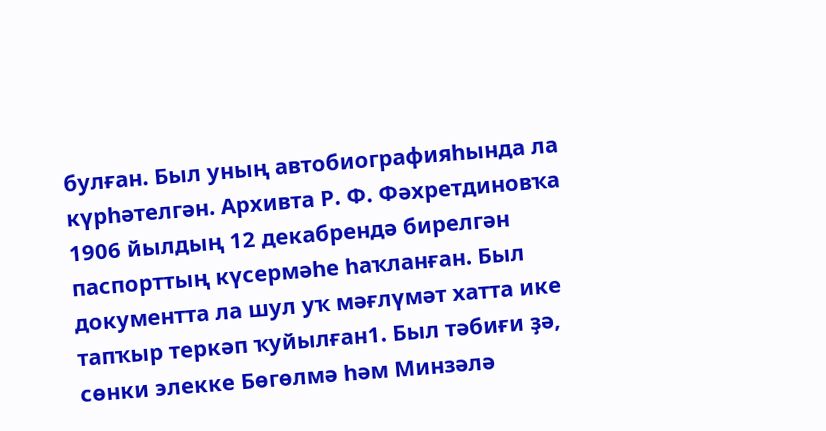булған. Был уның автобиографияһында ла күрһәтелгән. Архивта Р. Ф. Фәхретдиновҡа 1906 йылдың 12 декабрендә бирелгән паспорттың күсермәһе һаҡланған. Был документта ла шул уҡ мәғлүмәт хатта ике тапҡыр теркәп ҡуйылған1. Был тәбиғи ҙә, сөнки элекке Бөгөлмә һәм Минзәлә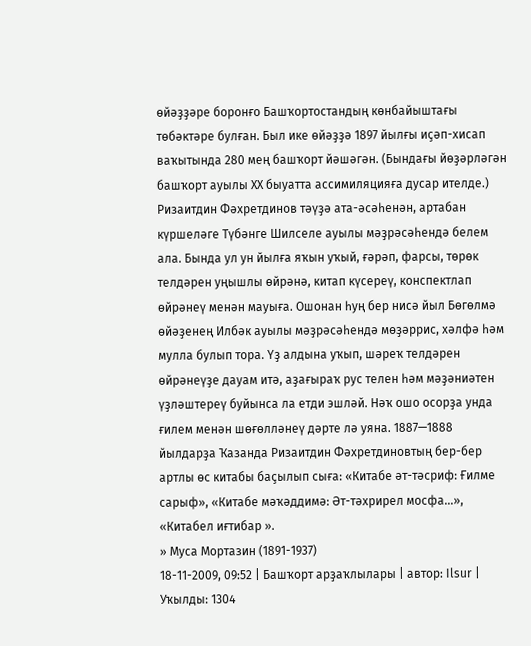өйәҙҙәре боронғо Башҡортостандың көнбайыштағы төбәктәре булған. Был ике өйәҙҙә 1897 йылғы иҫәп-хисап ваҡытында 280 мең башҡорт йәшәгән. (Бындағы йөҙәрләгән башҡорт ауылы XX быуатта ассимиляцияға дусар ителде.) Ризаитдин Фәхретдинов тәүҙә ата-әсәһенән, артабан күршеләге Түбәнге Шилселе ауылы мәҙрәсәһендә белем ала. Бында ул ун йылға яҡын уҡый, ғәрәп, фарсы, төрөк телдәрен уңышлы өйрәнә, китап күсереү, конспектлап өйрәнеү менән мауыға. Ошонан һуң бер нисә йыл Бөгөлмә өйәҙенең Илбәк ауылы мәҙрәсәһендә мөҙәррис, хәлфә һәм мулла булып тора. Үҙ алдына уҡып, шәреҡ телдәрен өйрәнеүҙе дауам итә, аҙағыраҡ рус телен һәм мәҙәниәтен үҙләштереү буйынса ла етди эшләй. Нәҡ ошо осорҙа унда ғилем менән шөғөлләнеү дәрте лә уяна. 1887—1888 йылдарҙа Ҡазанда Ризаитдин Фәхретдиновтың бер-бер артлы өс китабы баҫылып сыға: «Китабе әт-тәсриф: Ғилме сарыф», «Китабе мәҡәддимә: Әт-тәхрирел мосфа...», «Китабел иғтибар ».
» Муса Мортазин (1891-1937)
18-11-2009, 09:52 | Башҡорт арҙаҡлылары | автор: Ilsur | Уҡылды: 1304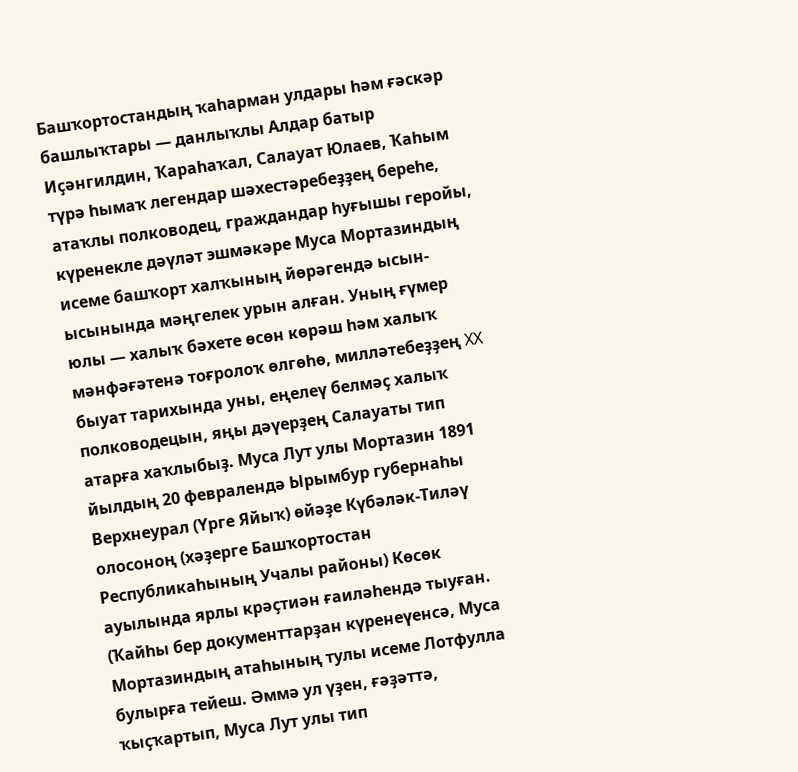Башҡортостандың ҡаһарман улдары һәм ғәскәр башлыҡтары — данлыҡлы Алдар батыр Иҫәнгилдин, Ҡараһаҡал, Салауат Юлаев, Ҡаһым түрә һымаҡ легендар шәхестәребеҙҙең береһе, атаҡлы полководец, граждандар һуғышы геройы, күренекле дәүләт эшмәкәре Муса Мортазиндың исеме башҡорт халҡының йөрәгендә ысын-ысынында мәңгелек урын алған. Уның ғүмер юлы — халыҡ бәхете өсөн көрәш һәм халыҡ мәнфәғәтенә тоғролоҡ өлгөһө, милләтебеҙҙең XX быуат тарихында уны, еңелеү белмәҫ халыҡ полководецын, яңы дәүерҙең Салауаты тип атарға хаҡлыбыҙ. Муса Лут улы Мортазин 1891 йылдың 20 февралендә Ырымбур губернаһы Верхнеурал (Үрге Яйыҡ) өйәҙе Күбәләк-Тиләү олосоноң (хәҙерге Башҡортостан Республикаһының Учалы районы) Көсөк ауылында ярлы крәҫтиән ғаиләһендә тыуған. (Ҡайһы бер документтарҙан күренеүенсә, Муса Мортазиндың атаһының тулы исеме Лотфулла булырға тейеш. Әммә ул үҙен, ғәҙәттә, ҡыҫҡартып, Муса Лут улы тип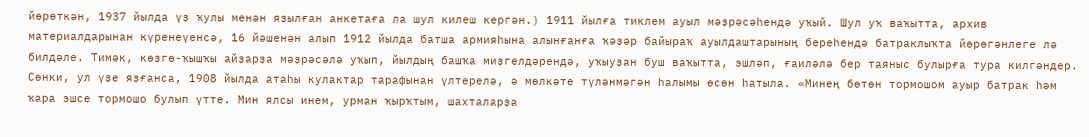йөрөткән, 1937 йылда үҙ ҡулы менән яҙылған анкетаға ла шул килеш кергән.) 1911 йылға тиклем ауыл мәҙрәсәһендә уҡый. Шул уҡ ваҡытта, архив материалдарынан күренеүенсә, 16 йәшенән алып 1912 йылда батша армияһына алынғанға ҡәҙәр байыраҡ ауылдаштарының береһендә батраклыҡта йөрөгәнлеге лә билдәле. Тимәк, көҙгө-ҡышҡы айҙарҙа мәҙрәсәлә уҡып, йылдың башҡа миҙгелдәрендә, уҡыуҙан буш ваҡытта, эшләп, ғаиләлә бер таяныс булырға тура килгәндер. Сөнки, ул үҙе яҙғанса, 1908 йылда атаһы кулактар тарафынан үлтерелә, ә мөлкәте түләнмәгән һалымы өсөн һатыла. «Минең бөтөн тормошом ауыр батрак һәм ҡара эшсе тормошо булып үтте. Мин ялсы инем, урман ҡырҡтым, шахталарҙа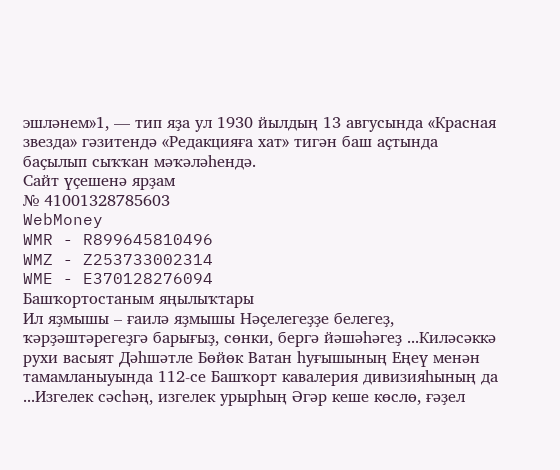эшләнем»1, — тип яҙа ул 1930 йылдың 13 авгусында «Красная звезда» гәзитендә «Редакцияға хат» тигән баш аҫтында баҫылып сыҡҡан мәҡәләһендә.
Сайт үҫешенә ярҙам
№ 41001328785603
WebMoney
WMR - R899645810496
WMZ - Z253733002314
WME - E370128276094
Башҡортостаным яңылыҡтары
Ил яҙмышы – ғаилә яҙмышы Нәҫелегеҙҙе белегеҙ, ҡәрҙәштәрегеҙгә барығыҙ, сөнки, бергә йәшәһәгеҙ ...Киләсәккә рухи васыят Дәһшәтле Бөйөк Ватан һуғышының Еңеү менән тамамланыуында 112-се Башҡорт кавалерия дивизияһының да ...Изгелек сәсһәң, изгелек урырһың Әгәр кеше көслө, ғәҙел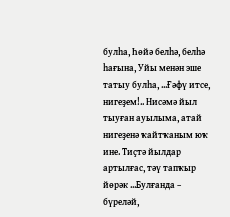булһа, Һөйә белһә, белһә һағына, Уйы менән эше татыу булһа, ...Ғәфү итсе, нигеҙем!.. Нисәмә йыл тыуған ауылыма, атай нигеҙенә ҡайтҡаным юҡ ине. Тиҫтә йылдар артылғас, тәү тапҡыр йөрәк ...Булғанда – бүреләй,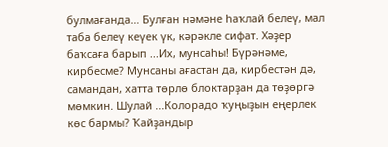булмағанда… Булған нәмәне һаҡлай белеү, мал таба белеү кеүек үк, кәрәкле сифат. Хәҙер баҡсаға барып ...Их, мунсаһы! Бүрәнәме, кирбесме? Мунсаны ағастан да, кирбестән дә, самандан, хатта төрлө блоктарҙан да төҙөргә мөмкин. Шулай ...Колорадо ҡуңыҙын еңерлек көс бармы? Ҡайҙандыр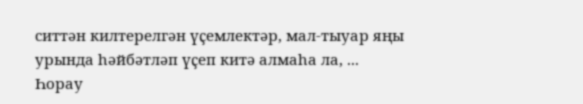ситтән килтерелгән үҫемлектәр, мал-тыуар яңы урында һәйбәтләп үҫеп китә алмаһа ла, ...
Һорау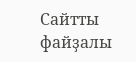Сайтты файҙалы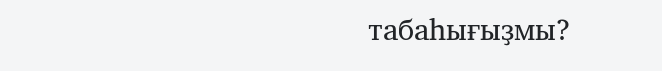табаһығыҙмы?